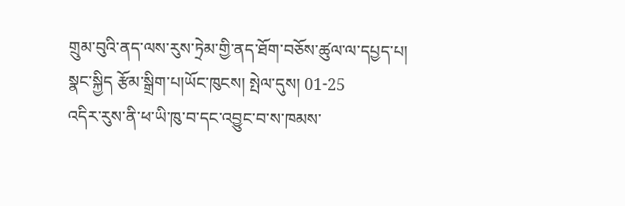གྲུམ་བུའི་ནད་ལས་རུས་ཏྲེམ་གྱི་ནད་ཐོག་བཅོས་ཚུལ་ལ་དཔྱད་པ།
སྣང་སྐྱིད རྩོམ་སྒྲིག་པ།ཡོང་ཁུངས། སྤེལ་དུས། 01-25
འདིར་རུས་ནི་ཕ་ཡི་ཁུ་བ་དང་འབྱུང་བ་ས་ཁམས་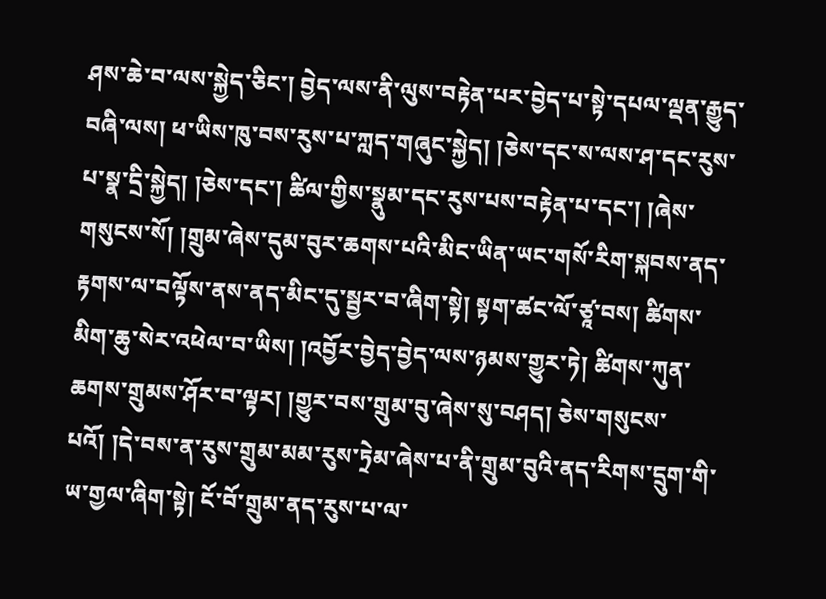ཤས་ཆེ་བ་ལས་སྐྱེད་ཅིང་། བྱེད་ལས་ནི་ལུས་བརྟེན་པར་བྱེད་པ་སྟེ་དཔལ་ལྡན་རྒྱུད་བཞི་ལས། ཕ་ཡིས་ཁུ་བས་རུས་པ་ཀླད་གཞུང་སྐྱེད། །ཅེས་དང་ས་ལས་ཤ་དང་རུས་པ་སྣ་དྲི་སྐྱེད། །ཅེས་དང་། ཚིལ་གྱིས་སྣུམ་དང་རུས་པས་བརྟེན་པ་དང་། །ཞེས་གསུངས་སོ། །གྲུམ་ཞེས་དུམ་བུར་ཆགས་པའི་མིང་ཡིན་ཡང་གསོ་རིག་སྐབས་ནད་རྟགས་ལ་བལྟོས་ནས་ནད་མིང་དུ་སྦྱར་བ་ཞིག་སྟེ། སྟག་ཚང་ལོ་ཙཱ་བས། ཚིགས་མིག་ཆུ་སེར་འཕེལ་བ་ཡིས། །འབྱོར་བྱེད་བྱེད་ལས་ཉམས་གྱུར་ཏེ། ཚིགས་ཀུན་ཆགས་གྲུམས་ཤོར་བ་ལྟར། །གྱུར་བས་གྲུམ་བུ་ཞེས་སུ་བཤད། ཅེས་གསུངས་པའོ། །དེ་བས་ན་རུས་གྲུམ་མམ་རུས་ཏྲེམ་ཞེས་པ་ནི་གྲུམ་བུའི་ནད་རིགས་དྲུག་གི་ཡ་གྱལ་ཞིག་སྟེ། ངོ་བོ་གྲུམ་ནད་རུས་པ་ལ་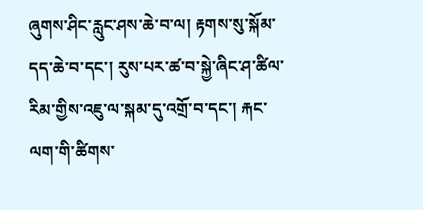ཞུགས་ཤིང་རླུང་ཤས་ཆེ་བ་ལ། རྟགས་སུ་སྐོམ་དད་ཆེ་བ་དང་། རུས་པར་ཚ་བ་སྐྱེ་ཞིང་ཤ་ཚིལ་རིམ་གྱིས་འཇུ་ལ་སྐམ་དུ་འགྲོ་བ་དང་། རྐང་ལག་གི་ཚིགས་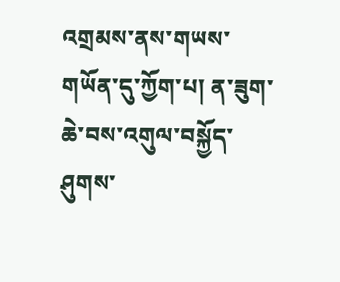འགྲམས་ནས་གཡས་གཡོན་དུ་ཀྱོག་པ། ན་ཟུག་ཆེ་བས་འགུལ་བསྐྱོད་ཤུགས་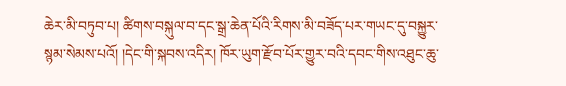ཆེར་མི་བཏུབ་པ། ཚིགས་བསྐུལ་བ་དང་སྒྲ་ཆེན་པོའི་རིགས་མི་བཟོད་པར་གཡང་དུ་བསྐྱུར་སྙམ་སེམས་པའོ། །དེང་གི་སྐབས་འདིར། ཁོར་ཡུག་རྫོབ་པོར་གྱུར་བའི་དབང་གིས་འཐུང་ཆུ་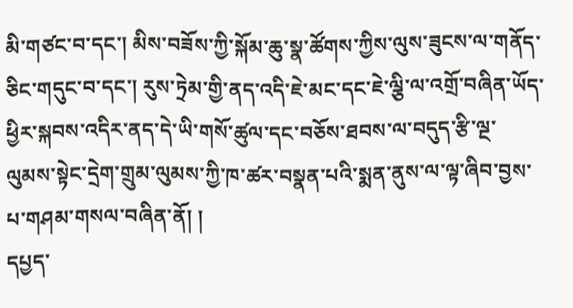མི་གཙང་བ་དང་། མིས་བཟོས་ཀྱི་སྐོམ་ཆུ་སྣ་ཚོགས་ཀྱིས་ལུས་ཟུངས་ལ་གནོད་ཅིང་གདུང་བ་དང་། རུས་ཏྲེམ་གྱི་ནད་འདི་ཇེ་མང་དང་ཇེ་ལྕི་ལ་འགྲོ་བཞིན་ཡོད་ཕྱིར་སྐབས་འདིར་ནད་དེ་ཡི་གསོ་ཚུལ་དང་བཅོས་ཐབས་ལ་བདུད་རྩི་ལྔ་ལུམས་སྟེང་དྲེག་གྲུམ་ལུམས་ཀྱི་ཁ་ཚར་བསྣན་པའི་སྨན་ནུས་ལ་ལྟ་ཞིབ་བྱས་པ་གཤམ་གསལ་བཞིན་ནོ། །
དཔྱད་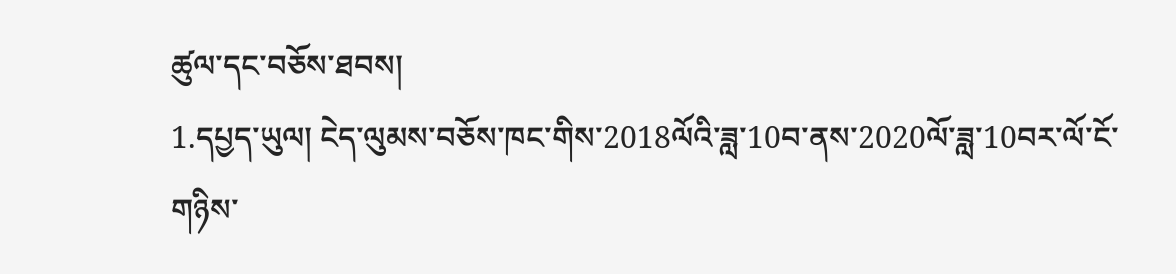ཚུལ་དང་བཅོས་ཐབས།
1.དཔྱད་ཡུལ། ངེད་ལུམས་བཅོས་ཁང་གིས་2018ལོའི་ཟླ་10བ་ནས་2020ལོ་ཟླ་10བར་ལོ་ངོ་གཉིས་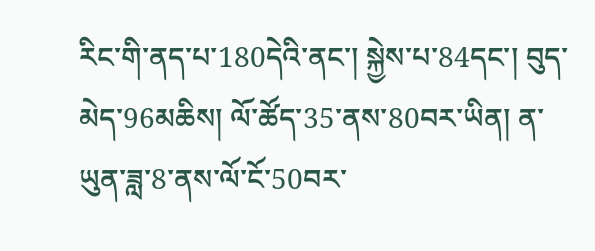རིང་གི་ནད་པ་180དེའི་ནང་། སྐྱེས་པ་84དང་། བུད་མེད་96མཆིས། ལོ་ཚོད་35་ནས་80བར་ཡིན། ན་ཡུན་ཟླ་8་ནས་ལོ་ངོ་50བར་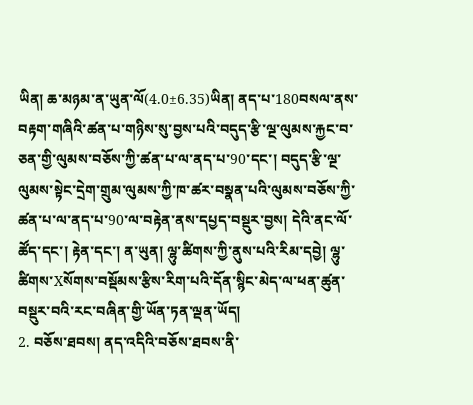ཡིན། ཆ་མཉམ་ན་ཡུན་ལོ(4.0±6.35)ཡིན། ནད་པ་180བསལ་ནས་བརྟག་གཞིའི་ཚན་པ་གཉིས་སུ་བྱས་པའི་བདུད་རྩི་ལྔ་ལུམས་རྐྱང་བ་ཅན་གྱི་ལུམས་བཅོས་ཀྱི་ཚན་པ་ལ་ནད་པ་90་དང་། བདུད་རྩི་ལྔ་ལུམས་སྟེང་དྲེག་གྲུམ་ལུམས་ཀྱི་ཁ་ཚར་བསྣན་པའི་ལུམས་བཅོས་ཀྱི་ཚན་པ་ལ་ནད་པ་90་ལ་བརྟེན་ནས་དཔྱད་བསྡུར་བྱས། དེའི་ནང་ལོ་ཚོད་དང་། རྟེན་དང་། ན་ཡུན། ལྷུ་ཚིགས་ཀྱི་ནུས་པའི་རིམ་དབྱེ། ལྷུ་ཚིགས་Xསོགས་བསྡོམས་རྩིས་རིག་པའི་དོན་སྙིང་མེད་ལ་ཕན་ཚུན་བསྡུར་བའི་རང་བཞིན་གྱི་ཡོན་ཏན་ལྡན་ཡོད།
2. བཅོས་ཐབས། ནད་འདིའི་བཅོས་ཐབས་ནི་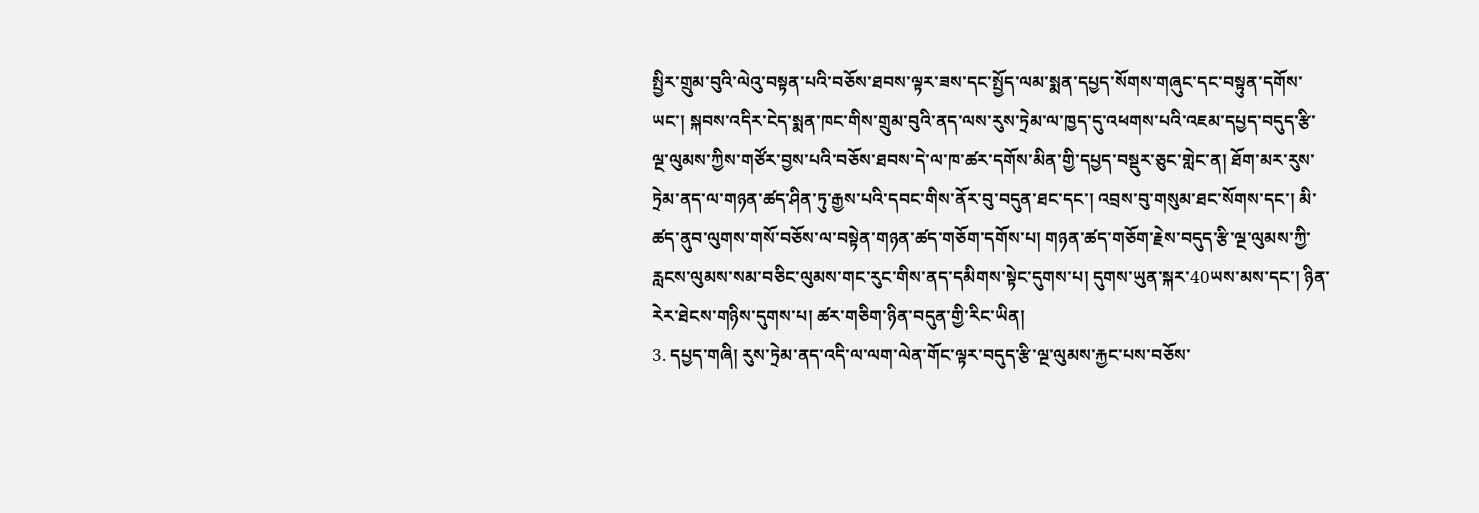སྤྱིར་གྲུམ་བུའི་ལེའུ་བསྟན་པའི་བཅོས་ཐབས་ལྟར་ཟས་དང་སྤྱོད་ལམ་སྨན་དཔྱད་སོགས་གཞུང་དང་བསྟུན་དགོས་ཡང་། སྐབས་འདིར་ངེད་སྨན་ཁང་གིས་གྲུམ་བུའི་ནད་ལས་རུས་ཏྲེམ་ལ་ཁྱད་དུ་འཕགས་པའི་འཇམ་དཔྱད་བདུད་རྩི་ལྔ་ལུམས་ཀྱིས་གཙོར་བྱས་པའི་བཅོས་ཐབས་དེ་ལ་ཁ་ཚར་དགོས་མིན་གྱི་དཔྱད་བསྡུར་ཅུང་གླེང་ན། ཐོག་མར་རུས་ཏྲེམ་ནད་ལ་གཉན་ཚད་ཤིན་ཏུ་རྒྱས་པའི་དབང་གིས་ནོར་བུ་བདུན་ཐང་དང་། འབྲས་བུ་གསུམ་ཐང་སོགས་དང་། མི་ཚད་ནུབ་ལུགས་གསོ་བཅོས་ལ་བསྟེན་གཉན་ཚད་གཅོག་དགོས་པ། གཉན་ཚད་གཅོག་རྗེས་བདུད་རྩི་ལྔ་ལུམས་ཀྱི་རླངས་ལུམས་སམ་བཅིང་ལུམས་གང་རུང་གིས་ནད་དམིགས་སྟེང་དུགས་པ། དུགས་ཡུན་སྐར་40ཡས་མས་དང་། ཉིན་རེར་ཐེངས་གཉིས་དུགས་པ། ཚར་གཅིག་ཉིན་བདུན་གྱི་རིང་ཡིན།
3. དཔྱད་གཞི། རུས་ཏྲེམ་ནད་འདི་ལ་ལག་ལེན་གོང་ལྟར་བདུད་རྩི་ལྔ་ལུམས་རྐྱང་པས་བཅོས་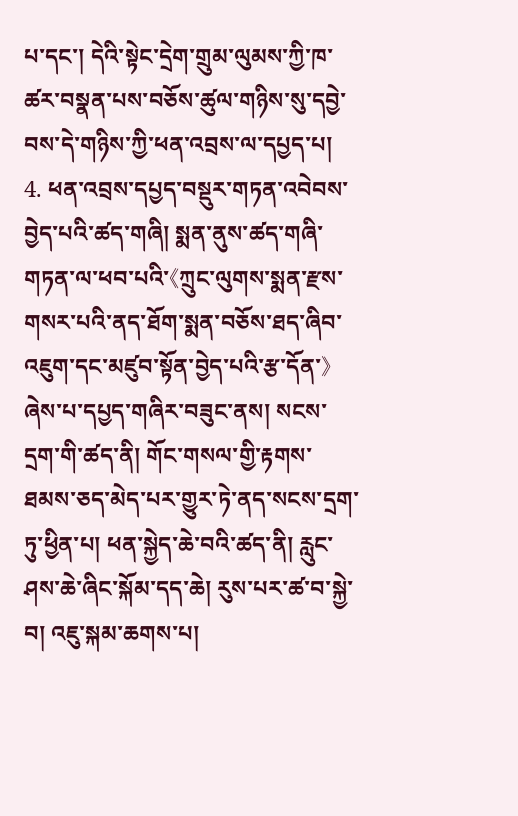པ་དང་། དེའི་སྟེང་དྲེག་གྲུམ་ལུམས་ཀྱི་ཁ་ཚར་བསྣན་པས་བཅོས་ཚུལ་གཉིས་སུ་དབྱེ་བས་དེ་གཉིས་ཀྱི་ཕན་འབྲས་ལ་དཔྱད་པ།
4. ཕན་འབྲས་དཔྱད་བསྡུར་གཏན་འབེབས་བྱེད་པའི་ཚད་གཞི། སྨན་ནུས་ཚད་གཞི་གཏན་ལ་ཕབ་པའི་《ཀྲུང་ལུགས་སྨན་རྫས་གསར་པའི་ནད་ཐོག་སྨན་བཅོས་ཐད་ཞིབ་འཇུག་དང་མཛུབ་སྟོན་བྱེད་པའི་རྩ་དོན་》ཞེས་པ་དཔྱད་གཞིར་བཟུང་ནས། སངས་དྲག་གི་ཚད་ནི། གོང་གསལ་གྱི་རྟགས་ཐམས་ཅད་མེད་པར་གྱུར་ཏེ་ནད་སངས་དྲག་ཏུ་ཕྱིན་པ། ཕན་སྐྱེད་ཆེ་བའི་ཚད་ནི། རླུང་ཤས་ཆེ་ཞིང་སྐོམ་དད་ཆེ། རུས་པར་ཚ་བ་སྐྱེ་བ། འཇུ་སྐམ་ཆགས་པ།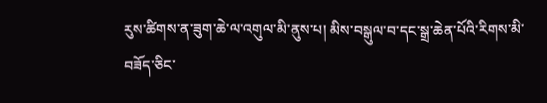རུས་ཚིགས་ན་ཟུག་ཆེ་ལ་འགུལ་མི་ནུས་པ། མིས་བསྒུལ་བ་དང་སྒྲ་ཆེན་པོའི་རིགས་མི་བཟོད་ཅིང་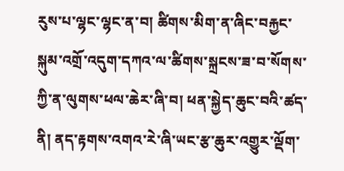རུས་པ་ལྷང་ལྷང་ན་བ། ཚིགས་མིག་ན་ཞིང་བརྐྱང་སྐུམ་འགྲོ་འདུག་དཀའ་ལ་ཚིགས་སྐྲངས་ཟ་བ་སོགས་ཀྱི་ན་ལུགས་ཕལ་ཆེར་ཞི་བ། ཕན་སྐྱེད་ཆུང་བའི་ཚད་ནི། ནད་རྟགས་འགའ་རེ་ཞི་ཡང་རྩ་ཆུར་འགྱུར་ལྡོག་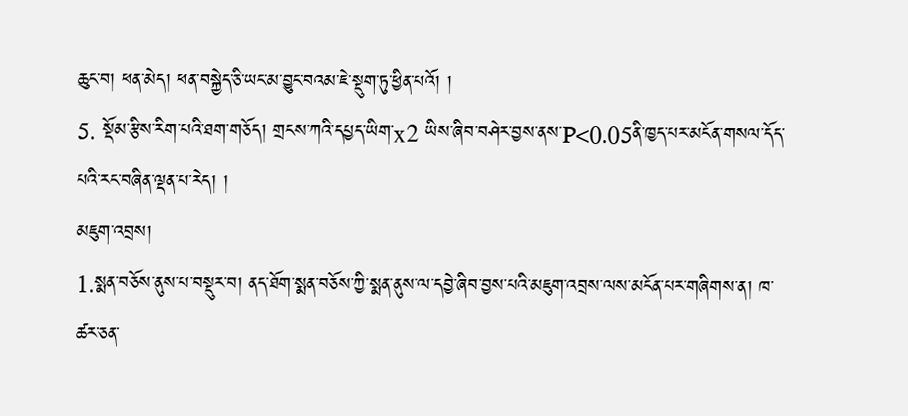ཆུང་བ། ཕན་མེད། ཕན་བསྐྱེད་ཅི་ཡང་མ་བྱུང་བའམ་ཇེ་སྡུག་ཏུ་ཕྱིན་པའོ། །
5. སྡོམ་རྩིས་རིག་པའི་ཐག་གཅོད། གྲངས་ཀའི་དཔྱད་ཡིག་x2 ཡིས་ཞིབ་བཤེར་བྱས་ནས་P<0.05ནི་ཁྱད་པར་མངོན་གསལ་དོད་པའི་རང་བཞིན་ལྡན་པ་རེད། །
མཇུག་འབྲས།
1.སྨན་བཅོས་ནུས་པ་བསྡུར་བ། ནད་ཐོག་སྨན་བཅོས་ཀྱི་སྨན་ནུས་ལ་དབྱེ་ཞིབ་བྱས་པའི་མཇུག་འབྲས་ལས་མངོན་པར་གཞིགས་ན། ཁ་ཚར་ཅན་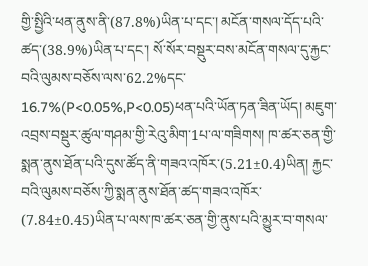གྱི་སྤྱིའི་ཕན་ནུས་ནི་(87.8%)ཡིན་པ་དང་། མངོན་གསལ་དོད་པའི་ཚད་(38.9%)ཡིན་པ་དང་། སོ་སོར་བསྡུར་བས་མངོན་གསལ་དུ་རྐྱང་བའི་ལུམས་བཅོས་ལས་62.2%དང་16.7%(P<0.05%,P<0.05)ཕན་པའི་ཡོན་ཏན་ཟིན་ཡོད། མཇུག་འབྲས་བསྡུར་ཚུལ་གཤམ་གྱི་རེའུ་མིག་1པ་ལ་གཟིགས། ཁ་ཚར་ཅན་གྱི་སྨན་ནུས་ཐོན་པའི་དུས་ཚོད་ནི་གཟའ་འཁོར་(5.21±0.4)ཡིན། རྐྱང་བའི་ལུམས་བཅོས་ཀྱི་སྨན་ནུས་ཐོན་ཚད་གཟའ་འཁོར་ (7.84±0.45)ཡིན་པ་ལས་ཁ་ཚར་ཅན་གྱི་ནུས་པའི་མྱུར་བ་གསལ་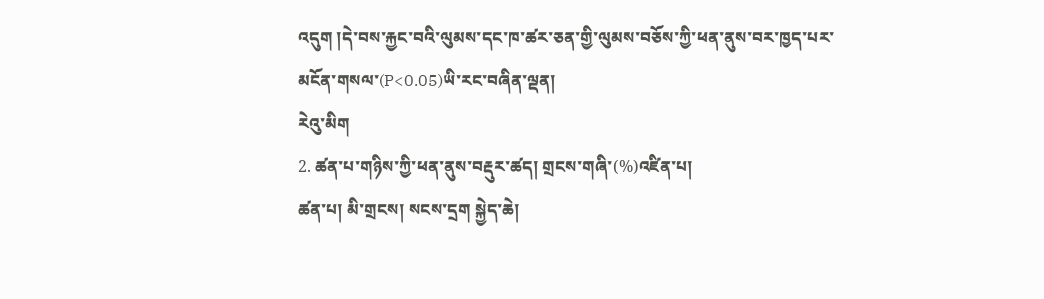འདུག །དེ་བས་རྐྱང་བའི་ལུམས་དང་ཁ་ཚར་ཅན་གྱི་ལུམས་བཅོས་ཀྱི་ཕན་ནུས་བར་ཁྱད་པར་མངོན་གསལ་(P<0.05)ཡི་རང་བཞིན་ལྡན།
རེའུ་མིག
2. ཚན་པ་གཉིས་ཀྱི་ཕན་ནུས་བརྡུར་ཚད། གྲངས་གཞི་(%)འཛིན་པ།
ཚན་པ། མི་གྲངས། སངས་དྲག སྐྱེད་ཆེ།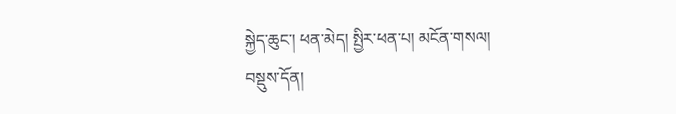སྐྱེད་ཆུང་། ཕན་མེད། སྤྱིར་ཕན་པ། མངོན་གསལ།
བསྡུས་དོན།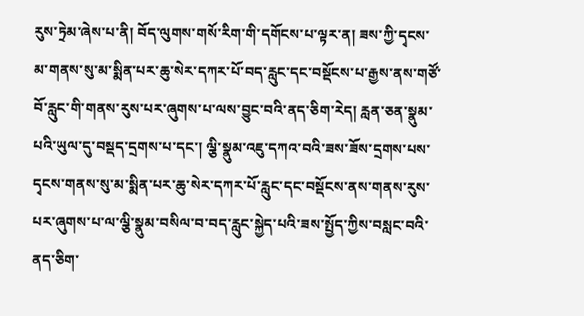རུས་ཏྲེམ་ཞེས་པ་ནི། བོད་ལུགས་གསོ་རིག་གི་དགོངས་པ་ལྟར་ན། ཟས་ཀྱི་དྭངས་མ་གནས་སུ་མ་སྨིན་པར་ཆུ་སེར་དཀར་པོ་བད་རླུང་དང་བསྡོངས་པ་རྒྱས་ནས་གཙོ་བོ་རླུང་གི་གནས་རུས་པར་ཞུགས་པ་ལས་བྱུང་བའི་ནད་ཅིག་རེད། རླན་ཅན་སྣུམ་པའི་ཡུལ་དུ་བསྡད་དྲགས་པ་དང་། ལྕི་སྣུམ་འཇུ་དཀའ་བའི་ཟས་ཟོས་དྲགས་པས་དྭངས་གནས་སུ་མ་སྨིན་པར་ཆུ་སེར་དཀར་པོ་རླུང་དང་བསྡོངས་ནས་གནས་རུས་པར་ཞུགས་པ་ལ་ལྕི་སྣུམ་བསིལ་བ་བད་རླུང་སྐྱེད་པའི་ཟས་སྤྱོད་ཀྱིས་བསླང་བའི་ནད་ཅིག་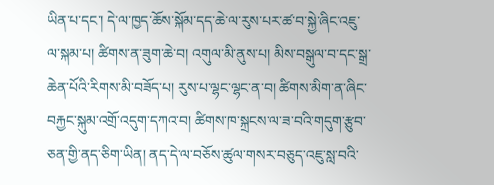ཡིན་པ་དང་། དེ་ལ་ཁྱད་ཆོས་སྐོམ་དད་ཆེ་ལ་རུས་པར་ཚ་བ་སྐྱེ་ཞིང་འཇུ་ལ་སྐམ་པ། ཚིགས་ན་ཟུག་ཆེ་བ། འགུལ་མི་ནུས་པ། མིས་བསྒུལ་བ་དང་སྒྲ་ཆེན་པོའི་རིགས་མི་བཟོད་པ། རུས་པ་ལྷང་ལྷང་ན་བ། ཚིགས་མིག་ན་ཞིང་བརྐྱང་སྐུམ་འགྲོ་འདུག་དཀའ་བ། ཚིགས་ཁ་སྐྲངས་ལ་ཟ་བའི་གདུག་རྩུབ་ཅན་གྱི་ནད་ཅིག་ཡིན། ནད་དེ་ལ་བཅོས་ཚུལ་གསར་བཅུད་འཇུ་སླ་བའི་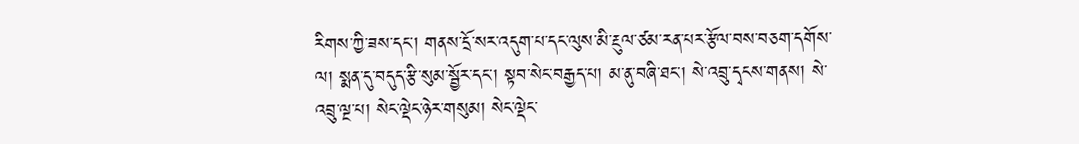རིགས་ཀྱི་ཟས་དང་། གནས་དྲོ་སར་འདུག་པ་དང་ལུས་མི་རྔུལ་ཙམ་རན་པར་རྩོལ་བས་བཅག་དགོས་ལ། སྨན་དུ་བདུད་རྩི་སུམ་སྦྱོར་དང་། སྟབ་སེང་བརྒྱད་པ། མ་ནུ་བཞི་ཐང་། སེ་འབྲུ་དྭངས་གནས། སེ་འབྲུ་ལྔ་པ། སེང་ལྡེང་ཉེར་གསུམ། སེང་ལྡེང་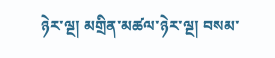ཉེར་ལྔ། མགྲིན་མཚལ་ཉེར་ལྔ། བསམ་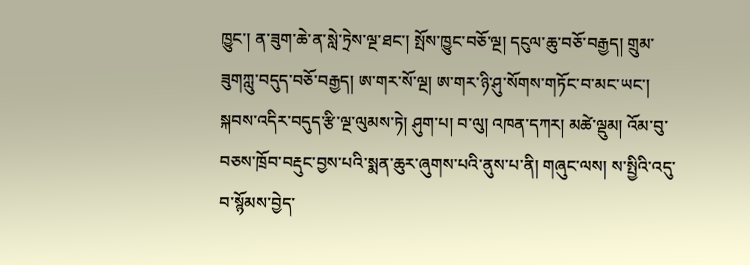ཁྱུང་། ན་ཟུག་ཆེ་ན་སླེ་ཏྲེས་ལྔ་ཐང་། སྤོས་ཁྱུང་བཅོ་ལྔ། དངུལ་ཆུ་བཅོ་བརྒྱད། གྲུམ་ཟུགཀླུ་བདུད་བཅོ་བརྒྱད། ཨ་གར་སོ་ལྔ། ཨ་གར་ཉི་ཤུ་སོགས་གཏོང་བ་མང་ཡང་། སྐབས་འདིར་བདུད་རྩི་ལྔ་ལུམས་ཏེ། ཤུག་པ། བ་ལུ། འཁན་དཀར། མཚེ་ལྡུམ། འོམ་བུ་བཅས་ཁྲོབ་བརྡུང་བྱས་པའི་སྨན་ཆུར་ཞུགས་པའི་ནུས་པ་ནི། གཞུང་ལས། ས་སྤྱིའི་འདུ་བ་སྙོམས་བྱེད་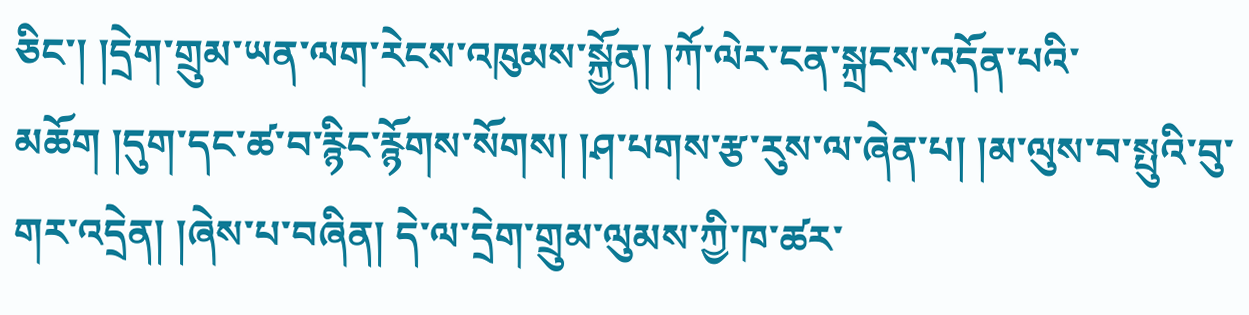ཅིང་། །དྲེག་གྲུམ་ཡན་ལག་རེངས་འཁུམས་སྐྱོན། །ཀོ་ལེར་ངན་སྐྲངས་འདོན་པའི་མཆོག །དུག་དང་ཚ་བ་རྙིང་རྙོགས་སོགས། །ཤ་པགས་རྩ་རུས་ལ་ཞེན་པ། །མ་ལུས་བ་སྤུའི་བུ་གར་འདྲེན། །ཞེས་པ་བཞིན། དེ་ལ་དྲེག་གྲུམ་ལུམས་ཀྱི་ཁ་ཚར་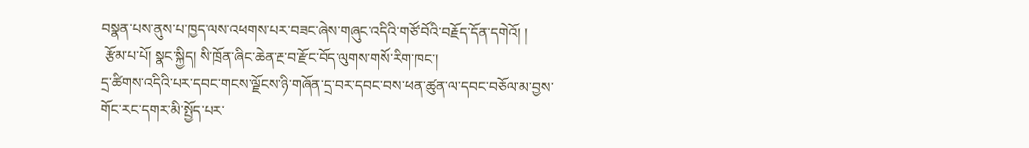བསྣན་པས་ནུས་པ་ཁྱད་ལས་འཕགས་པར་བཟང་ཞེས་གཞུང་འདིའི་གཙོ་བོའི་བརྗོད་དོན་དགེའོ། །
 རྩོམ་པ་པོ། སྣང་སྐྱིད། སི་ཁྲོན་ཞིང་ཆེན་རྔ་བ་རྫོང་བོད་ལུགས་གསོ་རིག་ཁང་།
དྲ་ཚིགས་འདིའི་པར་དབང་གངས་ལྗོངས་ཉི་གཞོན་དྲ་བར་དབང་བས་ཕན་ཚུན་ལ་དབང་བཅོལ་མ་བྱས་གོང་རང་དགར་མི་སྤྱོད་པར་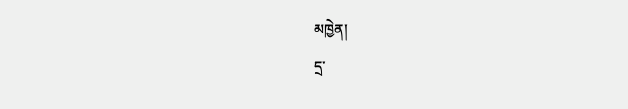མཁྱེན།
དྲ་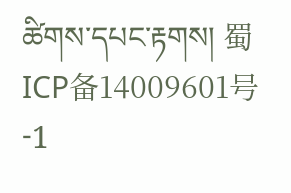ཚིགས་དཔང་རྟགས། 蜀ICP备14009601号-1